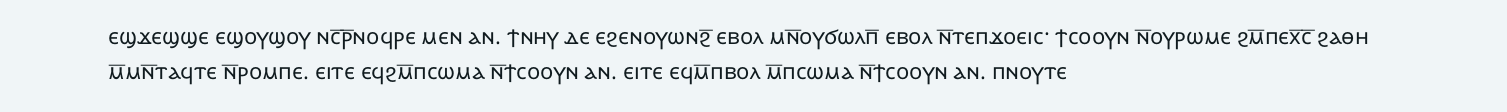ⲉϣϫⲉϣϣⲉ ⲉϣⲟⲩϣⲟⲩ ⲛⲥ̅ⲣ̅ⲛⲟϥⲣⲉ ⲙⲉⲛ ⲁⲛ. ϯⲛⲏⲩ ⲇⲉ ⲉϩⲉⲛⲟⲩⲱⲛϩ̅ ⲉⲃⲟⲗ ⲙⲛ̅ⲟⲩϭⲱⲗⲡ̅ ⲉⲃⲟⲗ ⲛ̅ⲧⲉⲡϫⲟⲉⲓⲥ· ϯⲥⲟⲟⲩⲛ ⲛ̅ⲟⲩⲣⲱⲙⲉ ϩⲙ̅ⲡⲉⲭ̅ⲥ̅ ϩⲁⲑⲏ ⲙ̅ⲙⲛ̅ⲧⲁϥⲧⲉ ⲛ̅ⲣⲟⲙⲡⲉ. ⲉⲓⲧⲉ ⲉϥϩⲙ̅ⲡⲥⲱⲙⲁ ⲛ̅ϯⲥⲟⲟⲩⲛ ⲁⲛ. ⲉⲓⲧⲉ ⲉϥⲙ̅ⲡⲃⲟⲗ ⲙ̅ⲡⲥⲱⲙⲁ ⲛ̅ϯⲥⲟⲟⲩⲛ ⲁⲛ. ⲡⲛⲟⲩⲧⲉ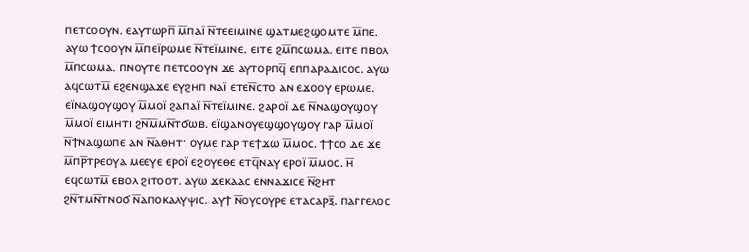ⲡⲉⲧⲥⲟⲟⲩⲛ. ⲉⲁⲩⲧⲱⲣⲡ̅ ⲙ̅ⲡⲁⲓ̈ ⲛ̅ⲧⲉⲉⲓⲙⲓⲛⲉ ϣⲁⲧⲙⲉϩϣⲟⲙⲧⲉ ⲙ̅ⲡⲉ. ⲁⲩⲱ ϯⲥⲟⲟⲩⲛ ⲙ̅ⲡⲉⲓ̈ⲣⲱⲙⲉ ⲛ̅ⲧⲉⲓ̈ⲙⲓⲛⲉ. ⲉⲓⲧⲉ ϩⲙ̅ⲡⲥⲱⲙⲁ. ⲉⲓⲧⲉ ⲡⲃⲟⲗ ⲙ̅ⲡⲥⲱⲙⲁ. ⲡⲛⲟⲩⲧⲉ ⲡⲉⲧⲥⲟⲟⲩⲛ ϫⲉ ⲁⲩⲧⲟⲣⲡϥ̅ ⲉⲡⲡⲁⲣⲁⲇⲓⲥⲟⲥ. ⲁⲩⲱ ⲁϥⲥⲱⲧⲙ̅ ⲉϩⲉⲛϣⲁϫⲉ ⲉⲩϩⲏⲡ ⲛⲁⲓ̈ ⲉⲧⲉⲛ̅ⲥⲧⲟ ⲁⲛ ⲉϫⲟⲟⲩ ⲉⲣⲱⲙⲉ. ⲉⲓ̈ⲛⲁϣⲟⲩϣⲟⲩ ⲙ̅ⲙⲟⲓ̈ ϩⲁⲡⲁⲓ̈ ⲛ̅ⲧⲉⲓ̈ⲙⲓⲛⲉ. ϩⲁⲣⲟⲓ̈ ⲇⲉ ⲛ̅ⲛⲁϣⲟⲩϣⲟⲩ ⲙ̅ⲙⲟⲓ̈ ⲉⲓⲙⲏⲧⲓ ϩⲛ̅ⲙ̅ⲙⲛ̅ⲧϭⲱⲃ. ⲉⲓ̈ϣⲁⲛⲟⲩⲉϣϣⲟⲩϣⲟⲩ ⲅⲁⲣ ⲙ̅ⲙⲟⲓ̈ ⲛ̅ϯⲛⲁϣⲱⲡⲉ ⲁⲛ ⲛ̅ⲁⲑⲏⲧ· ⲟⲩⲙⲉ ⲅⲁⲣ ⲧⲉϯϫⲱ ⲙ̅ⲙⲟⲥ. ϯϯⲥⲟ ⲇⲉ ϫⲉ ⲙ̅ⲡⲣ̅ⲧⲣⲉⲟⲩⲁ ⲙⲉⲉⲩⲉ ⲉⲣⲟⲓ̈ ⲉϩⲟⲩⲉⲑⲉ ⲉⲧϥ̅ⲛⲁⲩ ⲉⲣⲟⲓ̈ ⲙ̅ⲙⲟⲥ. ⲏ̅ ⲉϥⲥⲱⲧⲙ̅ ⲉⲃⲟⲗ ϩⲓⲧⲟⲟⲧ. ⲁⲩⲱ ϫⲉⲕⲁⲁⲥ ⲉⲛⲛⲁϫⲓⲥⲉ ⲛ̅ϩⲏⲧ ϩⲛ̅ⲧⲙⲛ̅ⲧⲛⲟϭ ⲛ̅ⲁⲡⲟⲕⲁⲗⲩⲯⲓⲥ. ⲁⲩϯ ⲛ̅ⲟⲩⲥⲟⲩⲣⲉ ⲉⲧⲁⲥⲁⲣⲝ̅. ⲡⲁⲅⲅⲉⲗⲟⲥ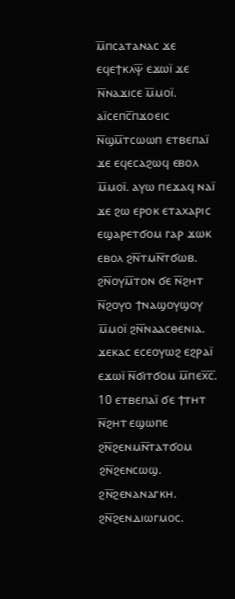ⲙ̅ⲡⲥⲁⲧⲁⲛⲁⲥ ϫⲉ ⲉϥⲉϯⲕⲗⲯ̅ ⲉϫⲱⲓ̈ ϫⲉ ⲛ̅ⲛⲁϫⲓⲥⲉ ⲙ̅ⲙⲟⲓ̈. ⲁⲓ̈ⲥⲉⲡⲥ̅ⲡϫⲟⲉⲓⲥ ⲛ̅ϣⲙ̅ⲧⲥⲱⲱⲡ ⲉⲧⲃⲉⲡⲁⲓ̈ ϫⲉ ⲉϥⲉⲥⲁϩⲱϥ ⲉⲃⲟⲗ ⲙ̅ⲙⲟⲓ̈. ⲁⲩⲱ ⲡⲉϫⲁϥ ⲛⲁⲓ̈ ϫⲉ ϩⲱ ⲉⲣⲟⲕ ⲉⲧⲁⲭⲁⲣⲓⲥ ⲉϣⲁⲣⲉⲧϭⲟⲙ ⲅⲁⲣ ϫⲱⲕ ⲉⲃⲟⲗ ϩⲛ̅ⲧⲙⲛ̅ⲧϭⲱⲃ. ϩⲛ̅ⲟⲩⲙ̅ⲧⲟⲛ ϭⲉ ⲛ̅ϩⲏⲧ ⲛ̅ϩⲟⲩⲟ ϯⲛⲁϣⲟⲩϣⲟⲩ ⲙ̅ⲙⲟⲓ̈ ϩⲛ̅ⲛⲁⲁⲥⲑⲉⲛⲓⲁ. ϫⲉⲕⲁⲥ ⲉⲥⲉⲟⲩⲱϩ ⲉϩⲣⲁⲓ̈ ⲉϫⲱⲓ̈ ⲛ̅ϭⲓⲧϭⲟⲙ ⲙ̅ⲡⲉⲭ̅ⲥ̅. 10 ⲉⲧⲃⲉⲡⲁⲓ̈ ϭⲉ ϯⲧⲏⲧ ⲛ̅ϩⲏⲧ ⲉϣⲱⲡⲉ ϩⲛ̅ϩⲉⲛⲙⲛ̅ⲧⲁⲧϭⲟⲙ ϩⲛ̅ϩⲉⲛⲥⲱϣ. ϩⲛ̅ϩⲉⲛⲁⲛⲁⲅⲕⲏ. ϩⲛ̅ϩⲉⲛⲇⲓⲱⲅⲙⲟⲥ.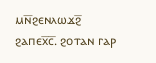ⲙⲛ̅ϩⲉⲛⲗⲱϫϩ̅ ϩⲁⲡⲉⲭ̅ⲥ̅. ϩⲟⲧⲁⲛ ⲅⲁⲣ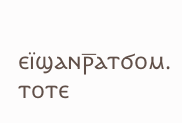ⲉⲓ̈ϣⲁⲛⲣ̅ⲁⲧϭⲟⲙ. ⲧⲟⲧⲉ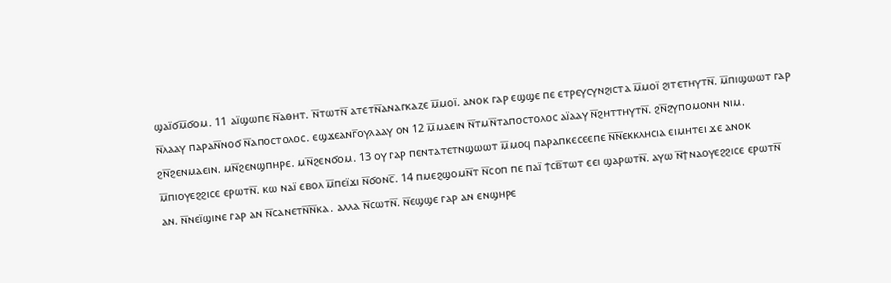ϣⲁⲓ̈ϭⲙ̅ϭⲟⲙ. 11 ⲁⲓ̈ϣⲱⲡⲉ ⲛ̅ⲁⲑⲏⲧ. ⲛ̅ⲧⲱⲧⲛ̅ ⲁⲧⲉⲧⲛ̅ⲁⲛⲁⲅⲕⲁⲍⲉ ⲙ̅ⲙⲟⲓ̈. ⲁⲛⲟⲕ ⲅⲁⲣ ⲉϣϣⲉ ⲡⲉ ⲉⲧⲣⲉⲩⲥⲩⲛϩⲓⲥⲧⲁ ⲙ̅ⲙⲟⲓ̈ ϩⲓⲧⲉⲧⲏⲩⲧⲛ̅. ⲙ̅ⲡⲓϣⲱⲱⲧ ⲅⲁⲣ ⲛ̅ⲗⲁⲁⲩ ⲡⲁⲣⲁⲛ̅ⲛⲟϭ ⲛ̅ⲁⲡⲟⲥⲧⲟⲗⲟⲥ. ⲉϣϫⲉⲁⲛⲅ̅ⲟⲩⲗⲁⲁⲩ ⲟⲛ 12 ⲙ̅ⲙⲁⲉⲓⲛ ⲛ̅ⲧⲙⲛ̅ⲧⲁⲡⲟⲥⲧⲟⲗⲟⲥ ⲁⲓ̈ⲁⲁⲩ ⲛ̅ϩⲏⲧⲧⲏⲩⲧⲛ̅. ϩⲛ̅ϩⲩⲡⲟⲙⲟⲛⲏ ⲛⲓⲙ. ϩⲛ̅ϩⲉⲛⲙⲁⲉⲓⲛ. ⲙⲛ̅ϩⲉⲛϣⲡⲏⲣⲉ. ⲙⲛ̅ϩⲉⲛϭⲟⲙ. 13 ⲟⲩ ⲅⲁⲣ ⲡⲉⲛⲧⲁⲧⲉⲧⲛϣⲱⲱⲧ ⲙ̅ⲙⲟϥ ⲡⲁⲣⲁⲡⲕⲉⲥⲉⲉⲡⲉ ⲛ̅ⲛ̅ⲉⲕⲕⲗⲏⲥⲓⲁ ⲉⲓⲙⲏⲧⲉⲓ ϫⲉ ⲁⲛⲟⲕ ⲙ̅ⲡⲓⲟⲩⲉϩϩⲓⲥⲉ ⲉⲣⲱⲧⲛ̅. ⲕⲱ ⲛⲁⲓ̈ ⲉⲃⲟⲗ ⲙ̅ⲡⲉⲓ̈ϫⲓ ⲛ̅ϭⲟⲛⲥ̅. 14 ⲡⲙⲉϩϣⲟⲙⲛ̅ⲧ ⲛ̅ⲥⲟⲡ ⲡⲉ ⲡⲁⲓ̈ ϯⲥⲃ̅ⲧⲱⲧ ⲉⲉⲓ ϣⲁⲣⲱⲧⲛ̅. ⲁⲩⲱ ⲛ̅ϯⲛⲁⲟⲩⲉϩϩⲓⲥⲉ ⲉⲣⲱⲧⲛ̅ ⲁⲛ. ⲛ̅ⲛⲉⲓ̈ϣⲓⲛⲉ ⲅⲁⲣ ⲁⲛ ⲛ̅ⲥⲁⲛⲉⲧⲛ̅ⲛ̅ⲕⲁ. ⲁⲗⲗⲁ ⲛ̅ⲥⲱⲧⲛ̅. ⲛ̅ⲉϣϣⲉ ⲅⲁⲣ ⲁⲛ ⲉⲛϣⲏⲣⲉ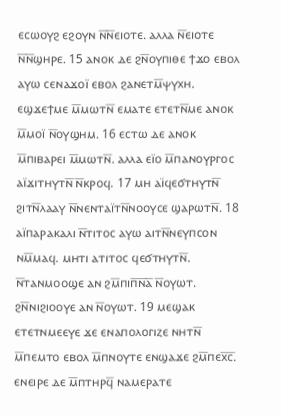ⲉⲥⲱⲟⲩϩ ⲉϩⲟⲩⲛ ⲛ̅ⲛ̅ⲉⲓⲟⲧⲉ. ⲁⲗⲗⲁ ⲛ̅ⲉⲓⲟⲧⲉ ⲛ̅ⲛ̅ϣⲏⲣⲉ. 15 ⲁⲛⲟⲕ ⲇⲉ ϩⲛ̅ⲟⲩⲡⲓⲑⲉ ϯϫⲟ ⲉⲃⲟⲗ ⲁⲩⲱ ⲥⲉⲛⲁϫⲟⲓ̈ ⲉⲃⲟⲗ ϩⲁⲛⲉⲧⲙ̅ⲯⲩⲭⲏ. ⲉϣϫⲉϯⲙⲉ ⲙ̅ⲙⲱⲧⲛ̅ ⲉⲙⲁⲧⲉ ⲉⲧⲉⲧⲛ̅ⲙⲉ ⲁⲛⲟⲕ ⲙ̅ⲙⲟⲓ̈ ⲛ̅ⲟⲩϣⲏⲙ. 16 ⲉⲥⲧⲱ ⲇⲉ ⲁⲛⲟⲕ ⲙ̅ⲡⲓⲃⲁⲣⲉⲓ ⲙ̅ⲙⲱⲧⲛ̅. ⲁⲗⲗⲁ ⲉⲓ̈ⲟ ⲙ̅ⲡⲁⲛⲟⲩⲣⲅⲟⲥ ⲁⲓ̈ϫⲓⲧⲏⲩⲧⲛ̅ ⲛ̅ⲕⲣⲟϥ. 17 ⲙⲏ ⲁⲓ̈ϥⲉϭⲧⲏⲩⲧⲛ̅ ϩⲓⲧⲛ̅ⲗⲁⲁⲩ ⲛ̅ⲛⲉⲛⲧⲁⲓ̈ⲧⲛ̅ⲛⲟⲟⲩⲥⲉ ϣⲁⲣⲱⲧⲛ̅. 18 ⲁⲓ̈ⲡⲁⲣⲁⲕⲁⲗⲓ ⲛ̅ⲧⲓⲧⲟⲥ ⲁⲩⲱ ⲁⲓⲧⲛ̅ⲛⲉⲩⲡⲥⲟⲛ ⲛⲙ̅ⲙⲁϥ. ⲙⲏⲧⲓ ⲁⲧⲓⲧⲟⲥ ϥⲉϭⲧⲏⲩⲧⲛ̅. ⲛ̅ⲧⲁⲛⲙⲟⲟϣⲉ ⲁⲛ ϩⲙ̅ⲡⲓⲡ̅ⲛ̅ⲁ̅ ⲛ̅ⲟⲩⲱⲧ. ϩⲛ̅ⲛⲓϩⲓⲟⲟⲩⲉ ⲁⲛ ⲛ̅ⲟⲩⲱⲧ. 19 ⲙⲉϣⲁⲕ ⲉⲧⲉⲧⲛⲙⲉⲉⲩⲉ ϫⲉ ⲉⲛⲁⲡⲟⲗⲟⲅⲓⲍⲉ ⲛⲏⲧⲛ̅ ⲙ̅ⲡⲉⲙⲧⲟ ⲉⲃⲟⲗ ⲙ̅ⲡⲛⲟⲩⲧⲉ ⲉⲛϣⲁϫⲉ ϩⲙ̅ⲡⲉⲭ̅ⲥ̅. ⲉⲛⲉⲓⲣⲉ ⲇⲉ ⲙ̅ⲡⲧⲏⲣϥ̅ ⲛⲁⲙⲉⲣⲁⲧⲉ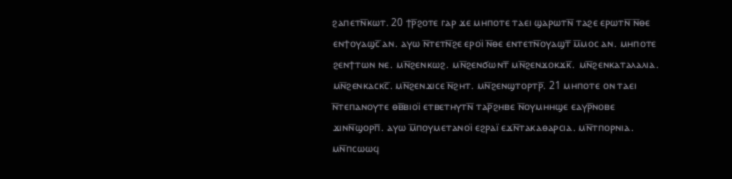ϩⲁⲡⲉⲧⲛ̅ⲕⲱⲧ. 20 ϯⲣ̅ϩⲟⲧⲉ ⲅⲁⲣ ϫⲉ ⲙⲏⲡⲟⲧⲉ ⲧⲁⲉⲓ ϣⲁⲣⲱⲧⲛ̅ ⲧⲁϩⲉ ⲉⲣⲱⲧⲛ̅ ⲛ̅ⲑⲉ ⲉⲛϯⲟⲩⲁϣⲥ̅ ⲁⲛ. ⲁⲩⲱ ⲛ̅ⲧⲉⲧⲛ̅ϩⲉ ⲉⲣⲟⲓ̈ ⲛ̅ⲑⲉ ⲉⲛⲧⲉⲧⲛ̅ⲟⲩⲁϣⲧ̅ ⲙ̅ⲙⲟⲥ ⲁⲛ. ⲙⲏⲡⲟⲧⲉ ϩⲉⲛϯⲧⲱⲛ ⲛⲉ. ⲙⲛ̅ϩⲉⲛⲕⲱϩ. ⲙⲛ̅ϩⲉⲛϭⲱⲛⲧ̅ ⲙⲛ̅ϩⲉⲛϫⲟⲕϫⲕ̅. ⲙⲛ̅ϩⲉⲛⲕⲁⲧⲁⲗⲁⲗⲓⲁ. ⲙⲛ̅ϩⲉⲛⲕⲁⲥⲕⲥ̅. ⲙⲛ̅ϩⲉⲛϫⲓⲥⲉ ⲛ̅ϩⲏⲧ. ⲙⲛ̅ϩⲉⲛϣⲧⲟⲣⲧⲣ̅. 21 ⲙⲏⲡⲟⲧⲉ ⲟⲛ ⲧⲁⲉⲓ ⲛ̅ⲧⲉⲡⲁⲛⲟⲩⲧⲉ ⲑⲃ̅ⲃⲓⲟⲓ̈ ⲉⲧⲃⲉⲧⲏⲩⲧⲛ̅ ⲧⲁⲣ̅ϩⲏⲃⲉ ⲛ̅ⲟⲩⲙⲏⲏϣⲉ ⲉⲁⲩⲣ̅ⲛⲟⲃⲉ ϫⲓⲛⲛ̅ϣⲟⲣⲡ̅. ⲁⲩⲱ ⲙ̅ⲡⲟⲩⲙⲉⲧⲁⲛⲟⲓ̈ ⲉϩⲣⲁⲓ̈ ⲉϫⲛ̅ⲧⲁⲕⲁⲑⲁⲣⲥⲓⲁ. ⲙⲛ̅ⲧⲡⲟⲣⲛⲓⲁ. ⲙⲛ̅ⲡⲥⲱⲱϥ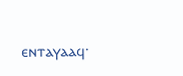ⲉⲛⲧⲁⲩⲁⲁϥ·